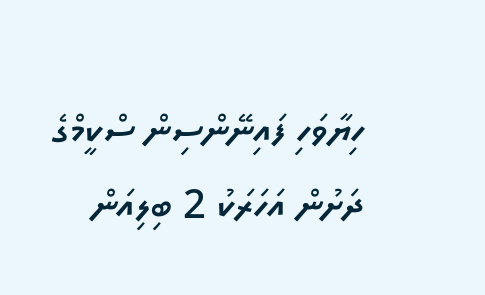ހިޔާވަހި ފައިނޭންސިން ސްކީމްގެ ދަށުން އަހަރަކު 2 ބިލިއަން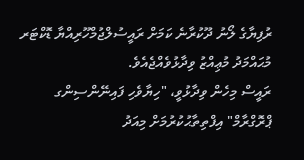ރުފިޔާގެ ލޯނު ދޫކުރާނެ ކަމަށް ރައީސުލްޖުމްހޫރިއްޔާ ޑޮކްޓަރ މުޙައްމަދު މުޢިއްޒު ވިދާޅުވެއްޖެއެވެ.
ރައީސް މިހެން ވިދާޅުވީ، "ހިޔާވެހި ފައިނޭންސިންގ ޕްރޮގްރާމް" އިފްތިތާޙުކުރުމަށް މިއަދު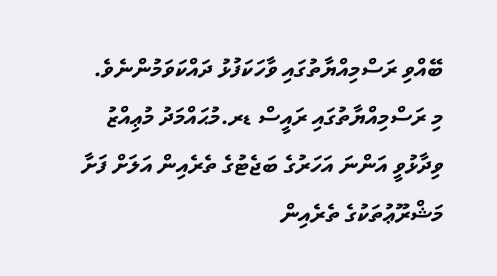ބޭއްވި ރަސްމިއްޔާތުގައި ވާހަކަފުޅު ދައްކަވަމުންނެވެ.
މި ރަސްމިއްޔާތުގައި ރައީސް ޑރ.މުޙައްމަދު މުޢިއްޒު ވިދާޅުވީ އަންނަ އަހަރުގެ ބަޖެޓުގެ ތެރެއިން އަލަށް ފަށާ މަޝްރޫޢުތަކުގެ ތެރެއިން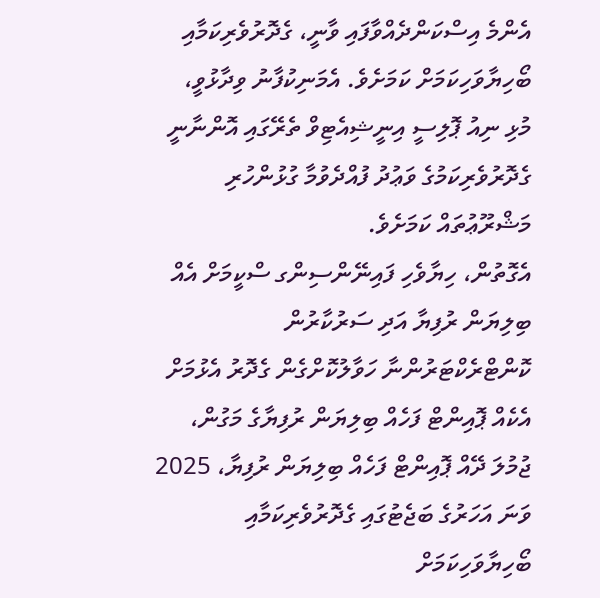އެންމެ އިސްކަންދެއްވާފައި ވާނީ، ގެދޮރުވެރިކަމާއި ބޯހިޔާވަހިކަމަށް ކަމަށެވެ. އެމަނިކުފާނު ވިދާޅުވީ، މުޅި ނިއު ޕޮލިސީ އިނީޝިއެޓިވް ތެރޭގައި އޮންނާނީ ގެދޮރުވެރިކަމުގެ ވަޢުދު ފުއްދެވުމާ ގުޅުންހުރި މަޝްރޫޢުތައް ކަމަށެވެ.
އެގޮތުން، ހިޔާވެހި ފައިނޭންސިންގ ސްކީމަށް އެއް ބިލިޔަން ރުފިޔާ އަދި ސަރުކާރުން ކޮންޓްރެކްޓަރުންނާ ހަވާލުކޮށްގެން ގެދޮރު އެޅުމަށް އެކެއް ޕޮއިންޓް ފަހެއް ބިލިޔަން ރުފިޔާގެ މަގުން، ޖުމުލަ ދޭއް ޕޮއިންޓް ފަހެއް ބިލިޔަން ރުފިޔާ، 2025 ވަނަ އަހަރުގެ ބަޖެޓުގައި ގެދޮރުވެރިކަމާއި ބޯހިޔާވަހިކަމަށް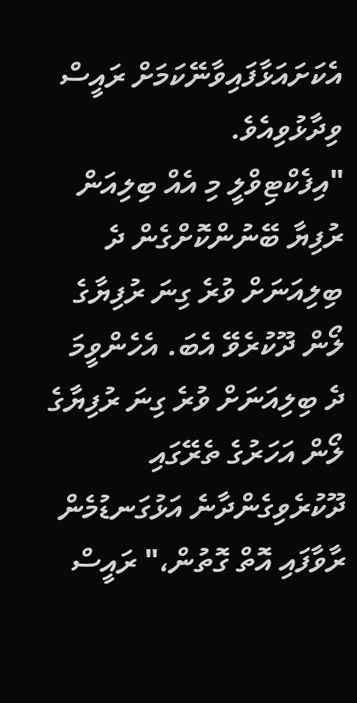އެކަށައަޅާފައިވާނޭކަމަށް ރައީސް ވިދާޅުވިއެވެ.
"އިފެކްޓިވްލީ މި އެއް ބިލިއަން ރުފިޔާ ބޭނުންކޮށްގެން ދެ ބިލިއަނަށް ވުރެ ގިނަ ރުފިޔާގެ ލޯން ދޫކުރެވޭ އެބަ. އެހެންވީމަ ދެ ބިލިއަނަށް ވުރެ ގިނަ ރުފިޔާގެ ލޯން އަހަރުގެ ތެރޭގައި ދޫކުރެވިގެންދާނެ އަޅުގަނޑުމެން ރާވާފައި އޮތް ގޮތުން،" ރައީސް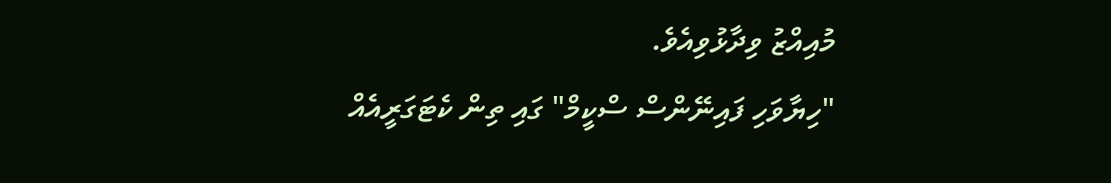މުއިއްޒު ވިދާޅުވިއެވެ.
"ހިޔާވަހި ފައިނޭންސް ސްކީމް" ގައި ތިން ކެޓަގަރީއެއް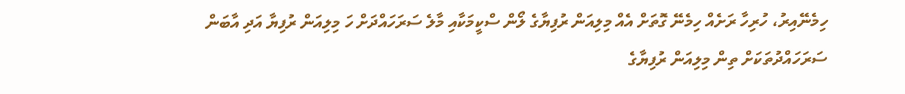ހިމެނޭއިރު، ހުރިހާ ރަށެއް ހިމެނޭ ގޮތަށް އެއް މިލިއަން ރުފިޔާގެ ލޯން ސްކީމަކާއި މާލެ ސަރަހައްދަށް ހަ މިލިއަން ރުފިޔާ އަދި އާބަން ސަރަހައްދުތަކަށް ތިން މިލިއަން ރުފިޔާގެ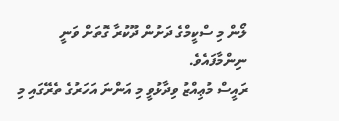ލޯން މި ސްކީމްގެ ދަށުން ދޫކުރާ ގޮތަށް ވަނީ ނިންމާފައެވެ.
ރައީސް މުޢިއްޒު ވިދާޅުވީ މި އަންނަ އަހަރުގެ ތެރޭގައި މި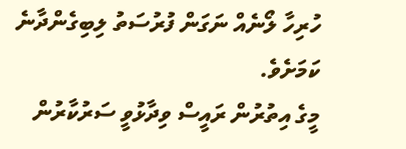ހުރިހާ ލޯނެއް ނަގަން ފުރުސަތު ލިބިގެންދާނެ ކަމަށެވެ.
މީގެ އިތުރުން ރައީސް ވިދާޅުވީ ސަރުކާރުން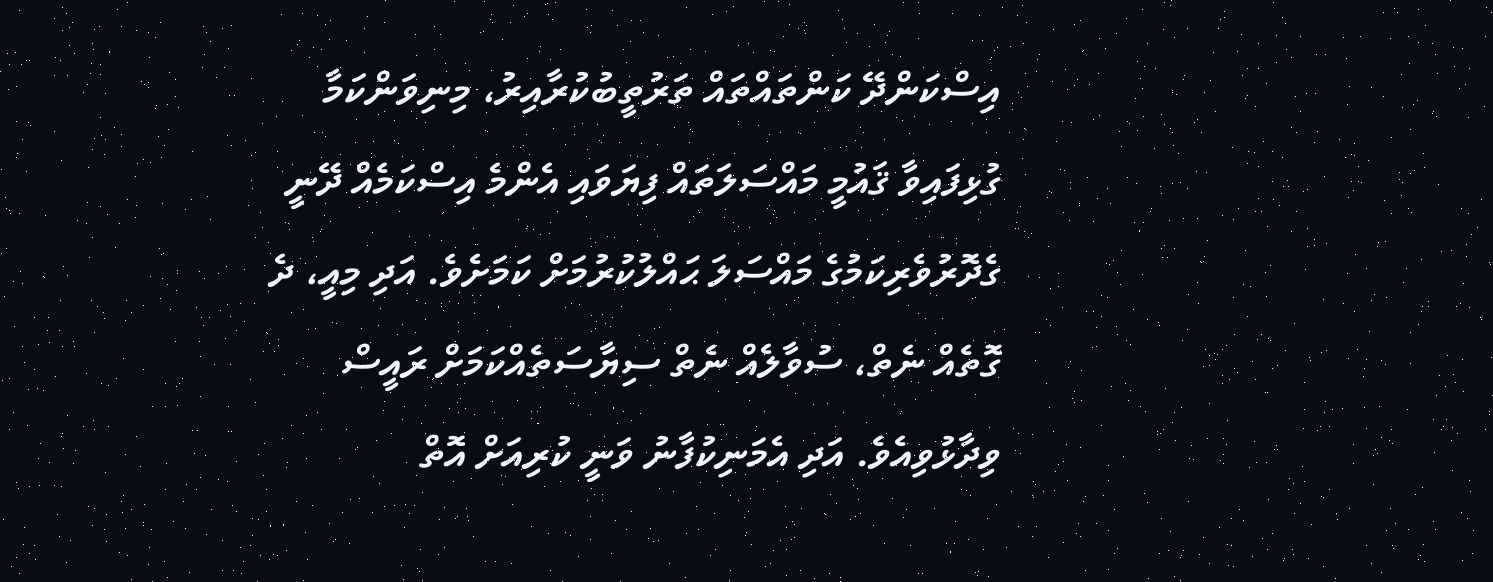އިސްކަންދޭ ކަންތައްތައް ތަރުތީބުކުރާއިރު، މިނިވަންކަމާ ގުޅިފައިވާ ޤައުމީ މައްސަލަތައް ފިޔަވައި އެންމެ އިސްކަމެއް ދޭނީ ގެދޮރުވެރިކަމުގެ މައްސަލަ ޙައްލުކުރުމަށް ކަމަށެވެ. އަދި މިއީ، ދެ ގޮތެއް ނެތް، ސުވާލެއް ނެތް ސިޔާސަތެއްކަމަށް ރައީސް ވިދާޅުވިއެވެ. އަދި އެމަނިކުފާނު ވަނީ ކުރިއަށް އޮތް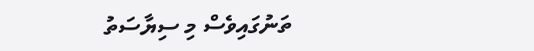ތަނުގައިވެސް މި ސިޔާސަތު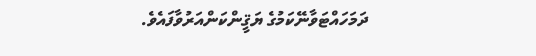ދަމަހައްޓަވާނޭކަމުގެ ޔަޤީންކަންއަރުވާފައެވެ.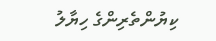ކިޔުންތެރިންގެ ހިޔާލު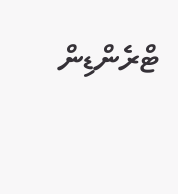ޓްރެންޑިން